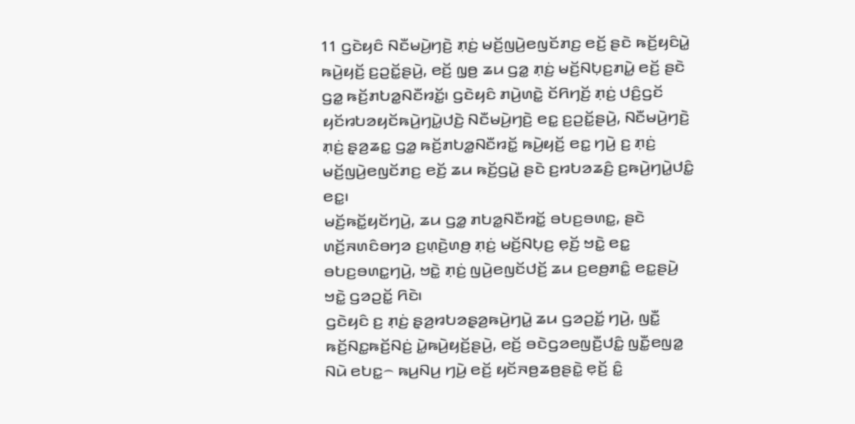11 ꤞꤢꤧꤟꤢꤨ ꤡꤢꤪꤗꤣꤧ꤬ꤚꤢꤧ꤬ ꤊ꤫ꤢꤦ꤬ ꤗꤢꤩ꤬ꤜꤣꤧ꤬ꤕꤜꤢꤩꤊꤢ꤬ ꤕꤢꤩ꤬ ꤔꤢꤧ ꤒꤢꤩ꤬ꤟꤢꤨꤣꤧ꤭ ꤒꤣꤧ꤬ꤟꤢꤩ꤬ ꤢ꤬ꤑꤢꤩ꤭ꤔꤣꤧ꤬, ꤕꤢꤩ꤬ ꤜ꤫ꤥ꤬ ꤘꤣ ꤞꤤ꤭ ꤊ꤫ꤢꤦ꤬ ꤗꤢꤩ꤬ꤡꤝ꤫ꤢ꤬ꤊꤣꤧ꤭ ꤕꤢꤩ꤬ ꤔꤢꤧ ꤞꤤ꤭ ꤒꤢꤩ꤬ꤊꤝꤤ꤭ꤡꤢꤪꤙꤢꤩ꤭꤯ ꤞꤢꤧꤟꤢꤨ ꤊꤣꤧ꤬ꤛꤢꤧ꤭ ꤢꤩꤖꤚꤢꤩ꤬ ꤊ꤫ꤢꤦ꤬ ꤓꤢꤨ꤬ꤞꤢꤩ ꤟꤢꤩꤙꤝꤤꤟꤢꤩꤒꤣꤧ꤬ꤚꤣꤧ꤭ꤓꤢꤧ꤬ ꤡꤢꤪꤗꤣꤧ꤬ꤚꤢꤧ꤬ ꤕꤢ꤭ ꤢ꤬ꤑꤢꤩ꤭ꤔꤣꤧ꤬, ꤡꤢꤪꤗꤣꤧ꤬ꤚꤢꤧ꤬ ꤊ꤫ꤢꤦ꤬ ꤔ꤫ꤤ꤬ꤘꤢ꤭ ꤞꤤ꤭ ꤒꤢꤩ꤬ꤊꤝꤤ꤭ꤡꤢꤪꤙꤢꤩ꤭ ꤒꤣꤧ꤬ꤟꤢꤩ꤬ ꤕꤢ꤭ ꤚꤣꤧ꤬ ꤢ꤬ ꤊ꤫ꤢꤦ꤬ ꤗꤢꤩ꤬ꤜꤣꤧ꤬ꤕꤜꤢꤩꤊꤢ꤬ ꤕꤢꤩ꤬ ꤘꤣ ꤒꤢꤩ꤬ꤞꤣꤧ꤭ ꤔꤢꤧ ꤢ꤬ꤙꤝꤤꤘꤢꤨ꤬ ꤢ꤬ꤒꤣꤧ꤬ꤚꤣꤧ꤭ꤓꤢꤨ꤭ ꤕꤢ꤭꤯
ꤗꤢꤩ꤬ꤒꤢꤩ꤭ꤟꤢꤩꤚꤣꤧ꤬, ꤘꤣ ꤞꤤ꤭ ꤊꤝꤤ꤭ꤡꤢꤪꤙꤢꤩ꤭ ꤋꤝꤢ꤬ꤋꤛꤢ꤭, ꤔꤢꤧ ꤛꤢꤩ꤬ꤏꤛꤢꤨꤋꤚꤤ ꤢ꤬ꤛ꤫ꤢꤧ꤬ꤛꤥ꤬ ꤊ꤫ꤢꤦ꤬ ꤗꤢꤩ꤬ꤡꤝ꤫ꤢ꤬ ꤕ꤫ꤢꤩ꤬ ꤠꤢꤧ꤭ ꤕꤢ꤭ ꤋꤝꤢ꤬ꤋꤛꤢ꤭ꤚꤣꤧ꤬, ꤠꤢꤧ꤭ ꤊ꤫ꤢꤦ꤬ ꤜꤣꤧ꤬ꤕꤜꤢꤩꤓꤢꤩ꤬ ꤘꤣ ꤢ꤬ꤕꤥ꤬ꤊꤢꤨ꤭ ꤕꤢ꤭ꤔꤣꤧ꤬ ꤠꤢꤧ꤭ ꤞꤤꤑꤢꤩ꤭ ꤖꤢꤧ꤯
ꤞꤢꤧꤟꤢꤨ ꤢ꤬ ꤊ꤫ꤢꤦ꤬ ꤔ꤫ꤤ꤬ꤙꤝꤤꤔ꤫ꤤ꤬ꤒꤣꤧ꤬ꤚꤣꤧ꤭ ꤘꤣ ꤞꤤꤑꤢꤩ꤭ ꤚꤣꤧ꤬, ꤜꤢꤪ꤭ ꤒꤢꤩ꤬ꤡꤢ꤭ꤒꤢꤩ꤬ꤡꤢꤦ꤬ ꤣꤧ꤭ꤒꤣꤧ꤬ꤟꤢꤩ꤬ꤔꤣꤧ꤬, ꤕꤢꤩ꤬ ꤋꤢꤧꤞꤤꤕꤜꤢꤪ꤬ꤓꤢꤨ꤭ ꤜꤢꤪ꤭ꤕꤜꤤ꤭ ꤡꤣꤧ ꤕꤝꤢ꤭꤮ ꤒꤣ꤬ꤡꤣ꤬ ꤚꤣꤧ꤬ ꤕꤢꤩ꤬ ꤟꤢꤩꤏꤥ꤬ꤘꤥ꤬ꤔꤢꤧ꤭ ꤕ꤫ꤢꤩ꤬ ꤢꤨ꤭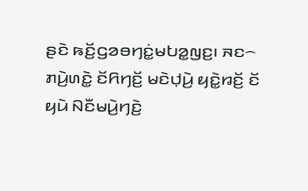ꤔꤢꤧ ꤒꤢꤩ꤬ꤞꤤꤋꤚꤢꤦ꤭ꤗꤝꤤ꤭ꤜꤢ꤬꤯ ꤏꤢ꤮ ꤊꤣꤧ꤬ꤛꤢꤧ꤭ ꤢꤩꤖꤚꤢꤩ꤬ ꤗꤢꤧꤓ꤫ꤣꤧ꤬ ꤟꤢꤧ꤭ꤙꤢꤩ꤬ ꤢꤩ ꤟꤣꤧ ꤡꤢꤪꤗꤣꤧ꤬ꤚꤢꤧ꤬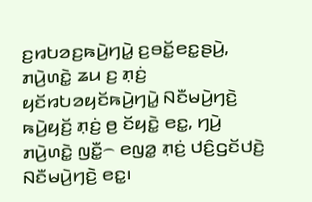ꤢ꤬ꤙꤝꤤꤢ꤬ꤒꤣꤧ꤬ꤚꤣꤧ꤭ ꤢ꤬ꤋꤢꤩ꤭ꤕꤢ꤭ꤔꤣꤧ꤬, ꤊꤣꤧ꤬ꤛꤢꤧ꤭ ꤘꤣ ꤢ꤬ ꤊ꤫ꤢꤦ꤬ ꤟꤢꤩꤙꤝꤤꤟꤢꤩꤒꤣꤧ꤬ꤚꤣꤧ꤭ ꤡꤢꤪꤗꤣꤧ꤬ꤚꤢꤧ꤬ ꤒꤣꤧ꤬ꤟꤢꤩ꤬ ꤊ꤫ꤢꤦ꤬ ꤥ꤬ ꤢꤩꤟꤢꤧ꤭ ꤕꤢ꤭, ꤚꤣꤧ꤬ ꤊꤣꤧ꤬ꤛꤢꤧ꤭ ꤜꤢꤪ꤭꤮ ꤕꤜꤤ꤭ ꤊ꤫ꤢꤦ꤬ ꤓꤢꤨ꤬ꤞꤢꤩꤓꤢꤧ꤬ ꤡꤢꤪꤗꤣꤧ꤬ꤚꤢꤧ꤬ ꤕꤢ꤭꤯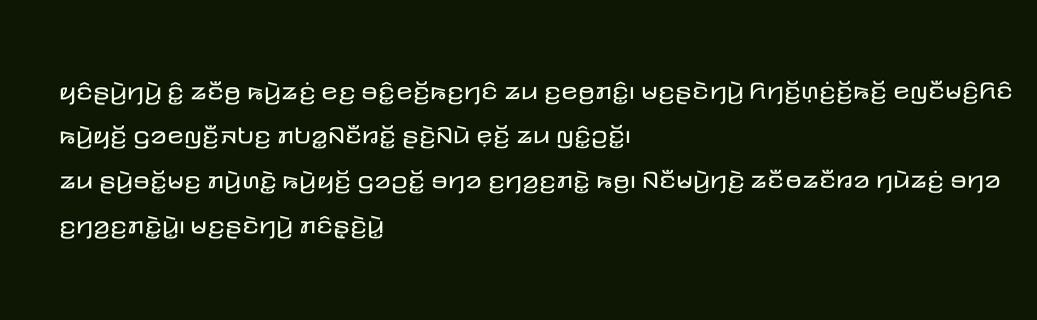ꤟꤢꤨꤔꤣꤧ꤬ꤚꤣꤧ꤬ ꤢꤨ꤭ ꤘꤢꤪꤥ꤬ ꤒꤣꤧ꤬ꤘꤢꤦ꤬ ꤕꤢ꤬ ꤋꤢꤨ꤭ꤕꤢꤩ꤬ꤒꤢ꤬ꤚꤢꤨ ꤘꤣ ꤢ꤬ꤕꤥ꤬ꤊꤢꤨ꤭꤯ ꤗꤢ꤬ꤔꤢꤧꤚꤣꤧ꤬ ꤖꤚꤢꤩ꤬ꤛ꤫ꤢꤦ꤬ꤢꤩ꤬ꤒꤢꤩ꤬ ꤕꤜꤢꤪꤗꤢꤨ꤬ꤖꤢꤨ ꤒꤣꤧ꤬ꤟꤢꤩ꤬ ꤞꤤꤕꤜꤢꤪ꤬ꤏꤝꤢ꤬ ꤊꤝꤤ꤭ꤡꤢꤪꤙꤢꤩ꤭ ꤔꤢꤧ꤬ꤡꤣꤧ ꤕ꤫ꤢꤩ꤬ ꤘꤣ ꤜꤢꤨ꤭ꤑꤢꤩ꤭꤯
ꤘꤣ ꤔꤣꤧ꤬ꤋꤢꤩ꤭ꤗꤢ꤬ ꤊꤣꤧ꤬ꤛꤢꤧ꤭ ꤒꤣꤧ꤬ꤟꤢꤩ꤬ ꤞꤤꤑꤢꤩ꤭ ꤋꤚꤤ ꤢ꤬ꤚꤤ꤬ꤢ꤬ꤊꤢꤧ꤭ ꤒꤥ꤬꤯ ꤡꤢꤪꤗꤣꤧ꤬ꤚꤢꤧ꤬ ꤘꤢꤪꤥꤘꤢꤪꤙꤤ ꤚꤣꤧꤘꤢꤦ꤬ ꤋꤚꤤ ꤢ꤬ꤚꤤ꤬ꤢ꤬ꤊꤢꤧ꤭ꤣꤧ꤭꤯ ꤗꤢ꤬ꤔꤢꤧꤚꤣꤧ꤬ ꤊꤢꤨꤔ꤫ꤢꤧ꤬ꤣꤧ꤭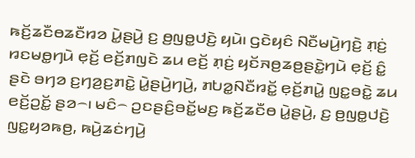ꤒꤢꤩ꤬ꤘꤢꤪꤥꤘꤢꤪꤙꤤ ꤣꤧ꤭ꤔꤣꤧ꤬ ꤢ꤬ ꤥ꤬ꤜꤥ꤭ꤓꤢꤧ꤬ ꤟꤣꤧ꤯ ꤞꤢꤧꤟꤢꤨ ꤡꤢꤪꤗꤣꤧ꤬ꤚꤢꤧ꤬ ꤊ꤫ꤢꤦ꤬ ꤙꤢꤗꤥ꤭ꤚꤣꤧ ꤕ꤫ꤢꤩ꤬ ꤕꤢꤩ꤬ꤊꤜꤢꤧ ꤘꤣ ꤕꤢꤩ꤬ ꤊ꤫ꤢꤦ꤬ ꤟꤢꤩꤏꤥ꤬ꤘꤥ꤬ꤔꤢꤧ꤭ꤚꤣꤧ ꤕ꤫ꤢꤩ꤬ ꤢꤨ꤭ ꤔꤢꤧ ꤋꤚꤤ ꤢ꤬ꤚꤤ꤬ꤢ꤬ꤊꤢꤧ꤭ ꤣꤧ꤭ꤔꤣꤧ꤬ꤚꤣꤧ꤬, ꤊꤝꤤ꤭ꤡꤢꤪꤙꤢꤩ꤭ ꤕ꤫ꤢꤩ꤬ꤊꤣꤧ꤭ ꤜꤢ꤭ꤋꤢꤧ꤭ ꤘꤣ ꤕꤢꤩ꤬ꤑꤢꤩ꤭ ꤔꤤ꤮꤯ ꤗꤢꤨ꤮ ꤑꤢꤔꤢꤨ꤬ꤋꤢꤩ꤭ꤗꤢ꤬ ꤒꤢꤩ꤬ꤘꤢꤪꤥ ꤣꤧ꤭ꤔꤣꤧ꤬, ꤢ꤬ ꤥ꤬ꤜꤥ꤭ꤓꤢꤧ꤬ ꤜꤢ꤭ꤟꤤꤒꤥ꤬, ꤒꤣꤧ꤬ꤘꤢꤦꤚꤣꤧ꤬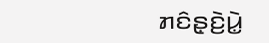ꤊꤢꤨꤔ꤫ꤢꤧ꤬ꤣꤧ꤭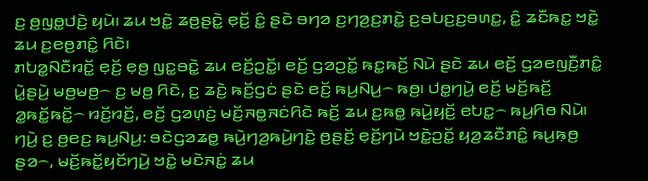ꤢ꤬ ꤥ꤬ꤜꤥ꤭ꤓꤢꤧ꤬ ꤟꤣꤧ꤯ ꤘꤣ ꤠꤢꤧ꤭ ꤘꤥ꤬ꤔꤢꤧ꤭ ꤕ꤫ꤢꤩ꤬ ꤢꤨ꤭ ꤔꤢꤧ ꤋꤚꤤ ꤢ꤬ꤚꤤ꤬ꤢ꤬ꤊꤢꤧ꤭ ꤢ꤬ꤋꤝꤢ꤬ꤢ꤬ꤋꤛꤢ꤭, ꤢꤨ꤭ ꤘꤢꤪꤒꤢ꤭ ꤠꤢꤧ꤭ ꤘꤣ ꤢ꤬ꤕꤥ꤬ꤊꤢꤨ꤭ ꤖꤢꤧ꤯
ꤊꤝꤤ꤭ꤡꤢꤪꤙꤢꤩ꤭ ꤕ꤫ꤢꤩ꤬ ꤕ꤫ꤥ꤬ ꤜꤢ꤭ꤋꤢꤧ꤭ ꤘꤣ ꤕꤢꤩ꤬ꤑꤢꤩ꤭꤯ ꤕꤢꤩ꤬ ꤞꤤꤑꤢꤩ꤭ ꤒꤢ꤭ꤒꤢꤩ꤬ ꤡꤣꤧ ꤔꤢꤧ ꤘꤣ ꤕꤢꤩ꤬ ꤞꤤꤕꤜꤢꤪ꤬ꤊꤢꤨ꤭ ꤣꤧ꤭ꤔꤣꤧ꤬ ꤗꤥ꤬ꤗꤥ꤬꤮ ꤢ꤬ ꤗꤥ꤬ ꤖꤢꤧ, ꤢ꤬ ꤘꤢꤧ꤬ ꤒꤢꤩ꤬ꤞꤢꤦ ꤔꤢꤧ ꤕꤢꤩ꤬ ꤒꤣ꤬ꤡꤣ꤬꤮ ꤒꤥ꤬꤯ ꤓꤥ꤭ꤚꤣꤧ꤬ ꤕꤢꤩ꤬ ꤗꤢꤩ꤬ꤒꤢꤩ꤬ ꤤ꤭ꤒꤢꤩ꤭ꤒꤢꤩ꤭꤮ ꤙꤢꤩ꤬ꤙꤢꤩ꤬, ꤕꤢꤩ꤬ ꤞꤤꤛ꤫ꤢꤦ꤬ ꤗꤢꤩ꤬ꤏꤥ꤭ꤏꤢꤦꤖꤢꤧ ꤒꤢꤩ꤬ ꤘꤣ ꤢ꤬ꤒꤥ꤭ ꤒꤣꤧ꤬ꤟꤢꤩ꤬ ꤕꤝꤢ꤭꤮ ꤒꤣ꤬ꤖꤥ ꤡꤣꤧ꤯
ꤚꤣꤧ꤬ ꤢ꤬ ꤥ꤬ꤕꤢ꤬ ꤒꤣ꤬ꤡꤣ꤬: ꤋꤢꤧꤞꤤꤘꤥ꤭ ꤒꤣꤧ꤬ꤚꤤ꤬ꤒꤣꤧ꤬ꤚꤢꤧ꤭ ꤥ꤬ꤔꤢꤩ꤬ ꤕ꤫ꤢꤩ꤬ꤚꤣꤧ ꤠꤢꤧ꤭ꤑꤢꤩ꤭ ꤟꤤ꤬ꤘꤢꤪꤊꤢꤨ꤭ ꤒꤣ꤬ꤒ꤫ꤥ꤬ ꤔꤤ꤮, ꤗꤢꤩ꤬ꤒꤢꤩ꤭ꤟꤢꤩꤚꤣꤧ꤬ ꤠꤢꤧ꤭ ꤗꤢꤧꤏꤢꤦ꤭ ꤘꤣ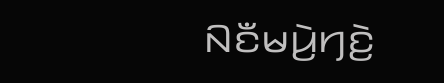ꤡꤢꤪꤗꤣꤧ꤬ꤚꤢꤧ꤬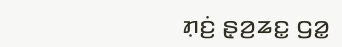ꤊ꤫ꤢꤦ꤬ ꤔ꤫ꤤ꤬ꤘꤢ꤭ ꤞꤤ꤭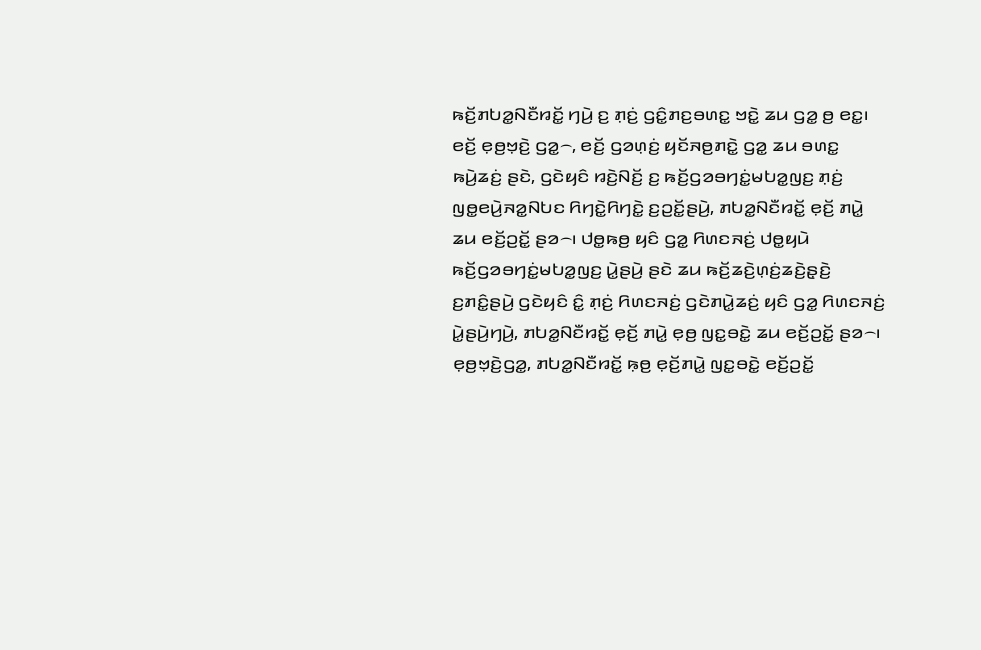ꤒꤢꤩ꤬ꤊꤝꤤ꤭ꤡꤢꤪꤙꤢꤩ꤭ ꤚꤣꤧ꤬ ꤢ꤬ ꤊ꤫ꤢꤦ꤬ ꤞꤢꤨ꤭ꤊꤢ꤬ꤋꤛꤢ꤭ ꤠꤢꤧ꤭ ꤘꤣ ꤞꤤ꤭ ꤥ꤬ ꤕꤢ꤭꤯
ꤕꤢꤩ꤬ ꤕ꤫ꤥ꤬ꤠ꤫ꤢꤧ꤬ ꤞꤤ꤭꤮, ꤕꤢꤩ꤬ ꤞꤤꤛ꤫ꤢꤦ꤬ ꤟꤢꤩꤏꤥ꤬ꤊꤢꤧ꤭ ꤞꤤ꤭ ꤘꤣ ꤋꤛꤢ꤭ ꤒꤣꤧ꤬ꤘꤢꤦ꤬ ꤔꤢꤧ, ꤞꤢꤧꤟꤢꤨ ꤙꤢꤧ꤬ꤡꤢꤩ꤬ ꤢ꤬ ꤒꤢꤩ꤬ꤞꤤꤋꤚꤢꤦ꤭ꤗꤝꤤ꤭ꤜꤢ꤬ ꤊ꤫ꤢꤦ꤬ ꤜꤥ꤭ꤕꤣꤧ꤬ꤏꤤ꤭ꤡꤝꤢ ꤖꤚꤢꤧ꤭ꤖꤚꤢꤧ꤭ ꤢ꤬ꤑꤢꤩ꤭ꤔꤣꤧ꤬, ꤊꤝꤤ꤭ꤡꤢꤪꤙꤢꤩ꤭ ꤕ꤫ꤢꤩ꤬ ꤊꤣꤧ꤭ ꤘꤣ ꤕꤢꤩ꤬ꤑꤢꤩ꤭ ꤔꤤ꤮꤯ ꤓꤥ꤭ꤒꤥ꤬ ꤟꤢꤨ ꤞꤤ꤭ ꤖꤛꤢꤏꤢꤦ꤬ ꤓꤥ꤭ꤟꤣꤧ ꤒꤢꤩ꤬ꤞꤤꤋꤚꤢꤦ꤭ꤗꤝꤤ꤭ꤜꤢ꤬ ꤣꤧ꤭ꤔꤣꤧ꤬ ꤔꤢꤧ ꤘꤣ ꤒꤢꤩ꤬ꤘꤢꤧ꤬ꤛ꤫ꤢꤦ꤬ꤘꤢꤧ꤬ꤔ꤫ꤢꤧ꤬ ꤢ꤬ꤊꤢꤨ꤭ꤔꤣꤧ꤬ ꤞꤢꤧꤟꤢꤨ ꤢꤨ꤭ ꤊ꤫ꤢꤦ꤬ ꤖꤛꤢꤏꤢꤦ꤬ ꤞꤢꤧꤊꤣꤧ꤭ꤘꤢꤦ꤬ ꤟꤢꤨ ꤞꤤ꤭ ꤖꤛꤢꤏꤢꤦ꤬ ꤣꤧ꤭ꤔꤣꤧ꤬ꤚꤣꤧ꤬, ꤊꤝꤤ꤭ꤡꤢꤪꤙꤢꤩ꤭ ꤕ꤫ꤢꤩ꤬ ꤊꤣꤧ꤭ ꤕ꤫ꤥ꤬ ꤜꤢ꤭ꤋꤢꤧ꤭ ꤘꤣ ꤕꤢꤩ꤬ꤑꤢꤩ꤭ ꤔꤤ꤮꤯
ꤕ꤫ꤥ꤬ꤠ꤫ꤢꤧ꤬ꤞꤤ꤭, ꤊꤝꤤ꤭ꤡꤢꤪꤙꤢꤩ꤭ ꤒ꤫ꤥ꤬ ꤕ꤫ꤢꤩ꤬ꤊꤣꤧ꤭ ꤜꤢ꤭ꤋꤢꤧ꤭ ꤕꤢꤩ꤬ꤑꤢꤩ꤭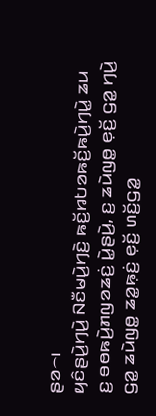ꤔꤤ꤮꤯
ꤟꤢꤨꤔꤣꤧ꤬ꤚꤣꤧ꤬ ꤡꤢꤪꤗꤣꤧ꤬ꤚꤢꤧ꤬ ꤒꤢꤩ꤬ꤙꤝꤤꤒꤢꤩ꤬ꤒꤣꤧ꤬ꤚꤣꤧ꤭ ꤘꤣ ꤢ꤬ ꤋꤥꤒꤣꤧ꤬ꤊꤜꤤꤘꤢꤦ꤬ ꤣꤧ꤭ꤔꤣꤧ꤬, ꤢ꤬ ꤘꤣꤧꤜꤥ꤭ ꤕ꤫ꤢꤩ꤬ ꤞꤤ꤭ ꤚꤣꤧ꤬ ꤞꤤ꤭ ꤘꤣꤧꤜꤥ꤭ ꤘꤤ꤭ꤒ꤫ꤢꤦ꤬ ꤕ꤫ꤢꤩ꤬ ꤛꤢꤩ꤬ꤞꤤ꤭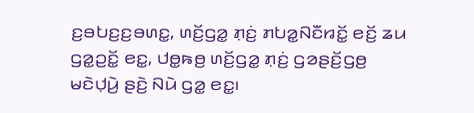ꤢ꤬ꤋꤝꤢ꤬ꤢ꤬ꤋꤛꤢ꤭, ꤛꤢꤩ꤬ꤞꤤ꤭ ꤊ꤫ꤢꤦ꤬ ꤊꤝꤤ꤭ꤡꤢꤪꤙꤢꤩ꤭ ꤕꤢꤩ꤬ ꤘꤣ ꤞꤤ꤭ꤑꤢꤩ꤭ ꤕꤢ꤭, ꤓꤥ꤭ꤒꤥ꤬ ꤛꤢꤩ꤬ꤞꤤ꤭ ꤊ꤫ꤢꤦ꤬ ꤞꤤꤔꤢꤩ꤬ꤞꤥ꤬ ꤗꤢꤧꤓ꤫ꤣꤧ꤬ ꤔꤢꤧ꤬ ꤡꤣꤧ ꤞꤤ꤭ ꤕꤢ꤭꤯